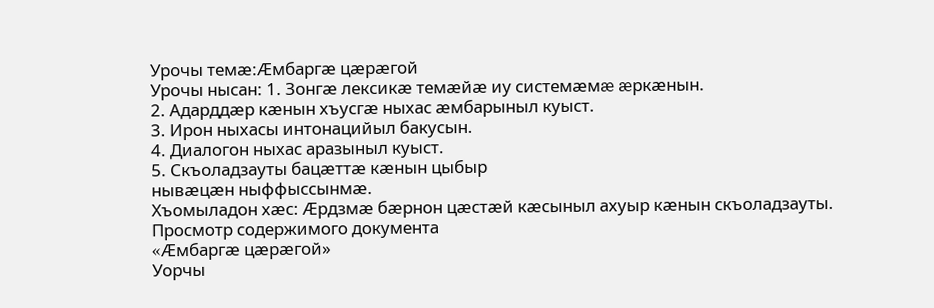Урoчы темæ:Æмбаргæ цæрæгой
Урочы нысан: 1. Зонгæ лексикæ темæйæ иу системæмæ æркæнын.
2. Адарддæр кæнын хъусгæ ныхас æмбарыныл куыст.
3. Ирон ныхасы интонацийыл бакусын.
4. Диалогон ныхас аразыныл куыст.
5. Скъоладзауты бацæттæ кæнын цыбыр
нывæцæн ныффыссынмæ.
Хъомыладон хæс: Æрдзмæ бæрнон цæстæй кæсыныл ахуыр кæнын скъоладзауты.
Просмотр содержимого документа
«Æмбаргæ цæрæгой»
Уорчы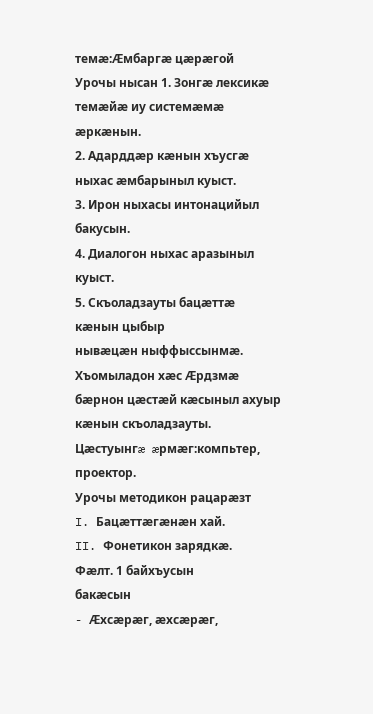темæ:Æмбаргæ цæрæгой
Урочы нысан 1. Зонгæ лексикæ темæйæ иу системæмæ æркæнын.
2. Адарддæр кæнын хъусгæ ныхас æмбарыныл куыст.
3. Ирон ныхасы интонацийыл бакусын.
4. Диалогон ныхас аразыныл куыст.
5. Скъоладзауты бацæттæ кæнын цыбыр
нывæцæн ныффыссынмæ.
Хъомыладон хæс Æрдзмæ бæрнон цæстæй кæсыныл ахуыр кæнын скъоладзауты.
Цæстуынгæ æрмæг:компьтер, проектор.
Урочы методикон рацарæзт
I. Бацæттæгæнæн хай.
II. Фонетикон зарядкæ.
Фæлт. 1 байхъусын
бакæсын
- Æхсæрæг, æхсæрæг,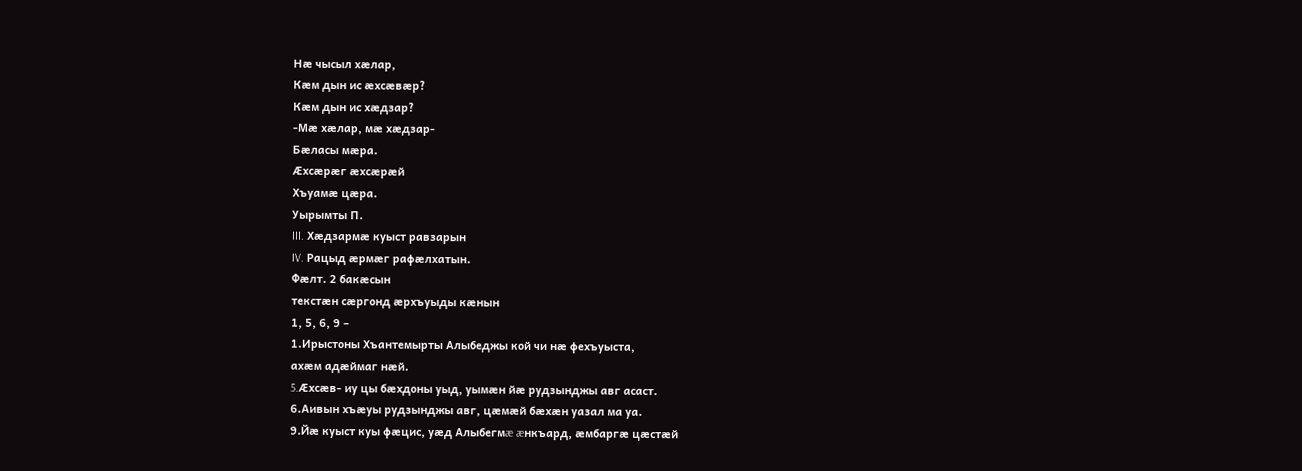Нæ чысыл хæлар,
Кæм дын ис æхсæвæр?
Кæм дын ис хæдзар?
-Мæ хæлар, мæ хæдзар-
Бæласы мæра.
Æхсæрæг æхсæрæй
Хъуамæ цæра.
Уырымты П.
III. Хæдзармæ куыст равзарын
IV. Рацыд æрмæг рафæлхатын.
Фæлт. 2 бакæсын
текстæн сæргонд æрхъуыды кæнын
1, 5, 6, 9 –
1.Ирыстоны Хъантемырты Алыбеджы кой чи нæ фехъуыста,
ахæм адæймаг нæй.
5.Æхсæв- иу цы бæхдоны уыд, уымæн йæ рудзынджы авг асаст.
6.Аивын хъæуы рудзынджы авг, цæмæй бæхæн уазал ма уа.
9.Йæ куыст куы фæцис, уæд Алыбегмæ æнкъард, æмбаргæ цæстæй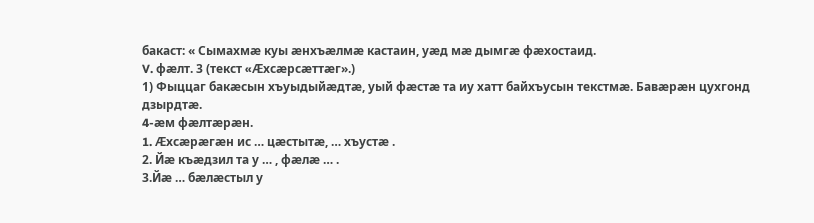бакаст: « Сымахмæ куы æнхъæлмæ кастаин, уæд мæ дымгæ фæхостаид.
V. фæлт. 3 (текст «Æхсæрсæттæг».)
1) Фыццаг бакæсын хъуыдыйæдтæ, уый фæстæ та иу хатт байхъусын текстмæ. Бавæрæн цухгонд дзырдтæ.
4-æм фæлтæрæн.
1. Æхсæрæгæн ис … цæстытæ, … хъустæ .
2. Йæ къæдзил та у … , фæлæ … .
3.Йæ … бæлæстыл у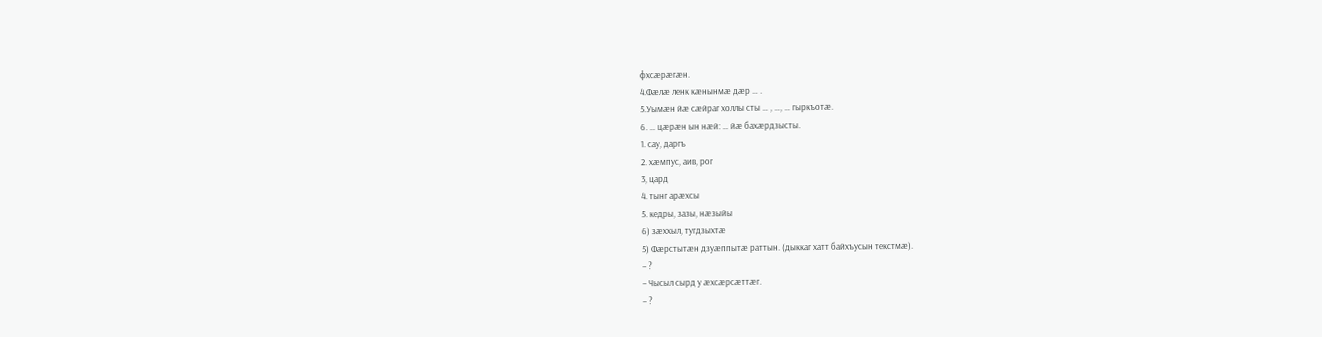фхсæрæгæн.
4.Фæлæ ленк кæнынмæ дæр … .
5.Уымæн йæ сæйраг холлы сты … , …, … гыркъотæ.
6. … цæрæн ын нæй: … йæ бахæрдзысты.
1. сау, даргъ
2. хæмпус, аив, рог
3, цард
4. тынг арæхсы
5. кедры, зазы, нæзыйы
6) зæххыл, тугдзыхтæ
5) Фæрстытæн дзуæппытæ раттын. (дыккаг хатт байхъусын текстмæ).
– ?
– Чысыл сырд у æхсæрсæттæг.
– ?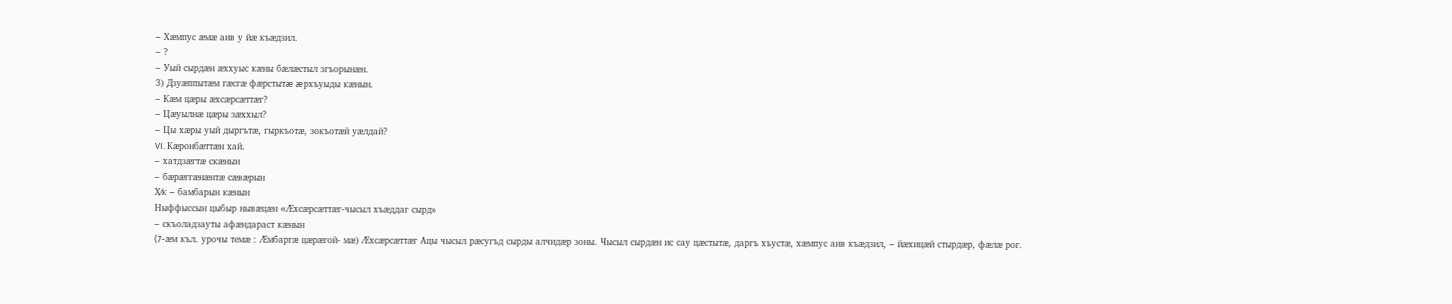– Хæмпус æмæ аив у йæ къæдзил.
– ?
– Уый сырдæн æххуыс кæны бæлæстыл згъорынæн.
3) Дзуæппытæм гæсгæ фæрстытæ æрхъуыды кæнын.
– Кæм цæры æхсæрсæттæг?
– Цæуылнæ цæры зæххыл?
– Цы хæры уый дыргътæ, гыркъотæ, зокъотæй уæлдай?
VI. Кæронбæттæн хай.
– хатдзæгтæ скæнын
– бæрæггæнæнтæ сæвæрын
Х∕к – бамбарын кæнын
Ныффыссын цыбыр нывæцæн «Æхсæрсæттæг-чысыл хъæддаг сырд»
– скъоладзауты афæндараст кæнын
(7-æм къл. урочы темæ : Æмбаргæ цæрæгой- мæ) Æхсæрсæттæг Ацы чысыл рæсугъд сырды алчидæр зоны. Чысыл сырдæн ис сау цæстытæ, даргъ хъустæ, хæмпус аив къæдзил, – йæхицæй стырдæр, фæлæ рог.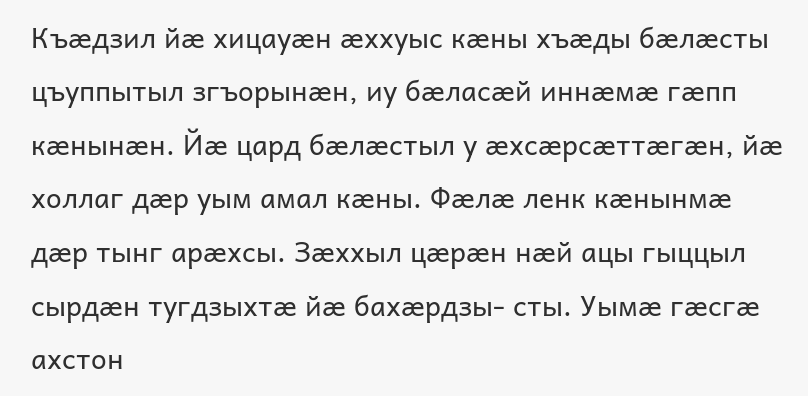Къæдзил йæ хицауæн æххуыс кæны хъæды бæлæсты цъуппытыл згъорынæн, иу бæласæй иннæмæ гæпп кæнынæн. Йæ цард бæлæстыл у æхсæрсæттæгæн, йæ холлаг дæр уым амал кæны. Фæлæ ленк кæнынмæ дæр тынг арæхсы. Зæххыл цæрæн нæй ацы гыццыл сырдæн тугдзыхтæ йæ бахæрдзы- сты. Уымæ гæсгæ ахстон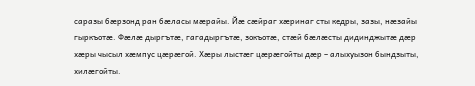саразы бæрзонд ран бæласы мæрайы. Йæ сæйраг хæринаг сты кедры, зазы, нæзайы гыркъотæ. Фæлæ дыргътæ, гагадыргътæ, зокъотæ, стæй бæлæсты дидинджытæ дæр хæры чысыл хæмпус цæрæгой. Хæры лыстæг цæрæгойты дæр – алыхуызон бындзыты, хилæгойты.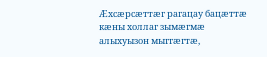Æхсæрсæттæг рагацау бацæттæ кæны холлаг зымæгмæ алыхуызон мыггæгтæ,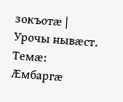зокъотæ |
Урочы нывæст. Темæ: Æмбаргæ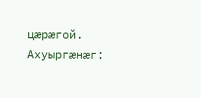цæрæгой. Ахуыргæнæг: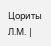Цориты Л.М. |